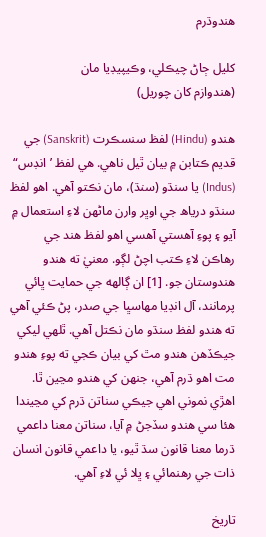هندوڌرم

کليل ڄاڻ چيڪلي، وڪيپيڊيا مان
(ھندوازم کان چوريل)

هندو (Hindu) لفظ سنسڪرت (Sanskrit) جي قديم ڪتابن ۾ بيان ٿيل ناهي. هي لفظ ’انڊس“ (Indus) يا سنڌو (سنڌ)، مان نڪتو آهي. اهو لفظ سنڌو درياھ جي اوڀر وارن ماڻهن لاءِ استعمال ۾ آيو ۽ پوءِ آهستي آهسي اهو لفظ هند جي رهاڪن لاءِ ڪتب اچڻ لڳو. معنيٰ ته هندو هندوستان جو. [1] ان ڳالهه جي حمايت ڀائي پرمانند، آل انڊيا مهاسڀا جي صدر، پڻ ڪئي آهي ته هندو لفظ سنڌو مان نڪتل آهي. ٿلهي ليکي جيڪڏهن هندو مٿ کي بيان ڪجي ته پوءِ هندو مت اهو ڌرم آهي، جنهن کي هندو مڃين ٿا. اھڙي نموني اھي جيڪي سناتن ڌرم کي مڃيندا ھئا سي ھندو سڏجڻ ۾ آيا، سناتن معنا داعمي ڌرما معنا قانون سڌ ٿيو، يا داعمي قانون انسان ذات جي رھنمائي ۽ ڀلا ئي لاءِ آهي.

تاريخ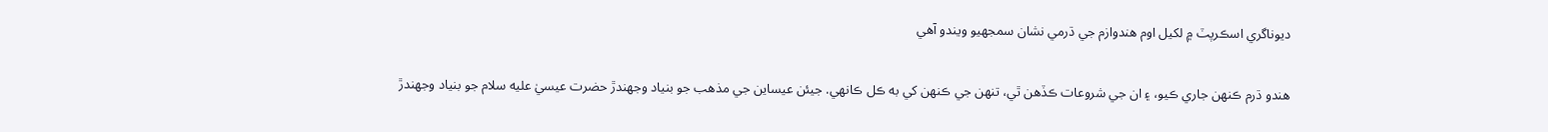ديوناگري اسڪرپٽ ۾ لکيل اوم ھندوازم جي ڌرمي نشان سمجھيو ويندو آھي

هندو ڌرم ڪنهن جاري ڪيو، ۽ ان جي شروعات ڪڏهن ٿي، تنهن جي ڪنهن کي به ڪل ڪانهي. جيئن عيساين جي مذهب جو بنياد وجهندڙ حضرت عيسيٰ عليه سلام جو بنياد وجهندڙ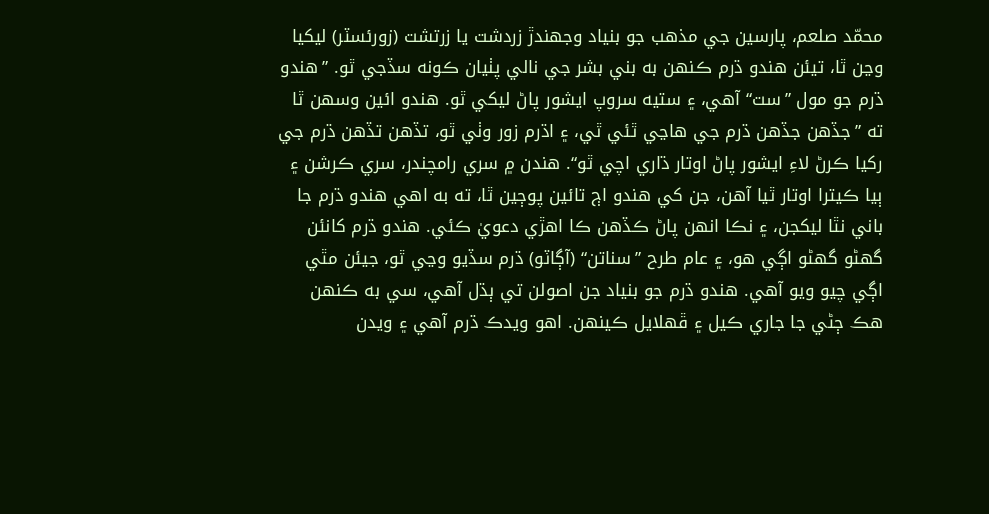محمّد صلعم، پارسين جي مذهب جو بنياد وجهندڙ زردشت يا زرتشت (زورئسٽر) ليکيا وڃن ٿا، تيئن هندو ڌرم ڪنهن به بني بشر جي نالي پٺيان ڪونه سڏجي ٿو. ”هندو ڌرم جو مول ”ست“ آهي، ۽ ستيه سروپ ايشور پاڻ ليکي ٿو. هندو ائين وسهن ٿا ته ”جڏهن جڏهن ڌرم جي هاڃي ٿئي ٿي، ۽ اڌرم زور وٺي ٿو، تڏهن تڏهن ڌرم جي رکيا ڪرڻ لاءِ ايشور پاڻ اوتار ڌاري اچي ٿو“. هندن ۾ سري رامچندر، سري ڪرشن ۽ ٻيا ڪيترا اوتار ٿيا آهن، جن کي هندو اڄ تائين پوڄين ٿا، ته به اهي هندو ڌرم جا باني نٿا ليکجن، ۽ نڪا انهن پاڻ ڪڏهن ڪا اهڙي دعويٰ ڪئي. هندو ڌرم کانئن گهڻو گهڻو اڳي هو، ۽ عام طرح ”سناتن“ (آڳاٽو) ڌرم سڏيو وڃي ٿو، جيئن مٿي اڳي چيو ويو آهي. هندو ڌرم جو بنياد جن اصولن تي ٻڌل آهي، سي به ڪنهن هڪ ڄڻي جا جاري ڪيل ۽ ڦهلايل ڪينهن. اهو ويدڪ ڌرم آهي ۽ ويدن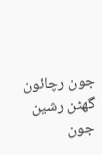جون رچائون گهڻن رشين جون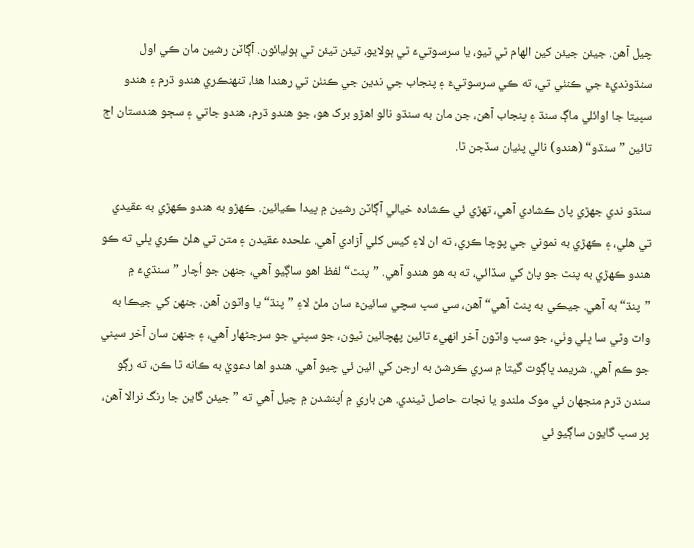چيل آهن. جيئن جيئن کين الهام ٿي ٿيو، يا سرسوتيءَ ٿي ٻولايو، تيئن تيئن ٿي ٻوليائون. آڳاٽن رشين مان ڪي اول سنڌونديءَ جي ڪنٺي تي، ته ڪي سرسوتيءَ ۽ پنجاب جي ندين جي ڪنٺن تي رهندا هئا، تنهنڪري هندو ڌرم ۽ هندو سڀيتا جا اوائلي ماڳ سنڌ ۽ پنجاب آهن، جن مان به سنڌو نالو اهڙو برک هو، جو هندو ڌرم، هندو جاتي ۽ سڄو هندستان اڄ تائين ”سنڌو“ (هندو) نالي پٺيان سڏجن ٿا.

سنڌو ندي جهڙي پاڻ ڪشادي آهي، تهڙي ئي ڪشاده خيالي آڳاٽن رشين ۾ پيدا ڪيائين. ڪهڙو به هندو ڪهڙي به عقيدي تي هلي، ۽ ڪهڙي به نموني جي پوچا ڪري، ته ان لاءِ کيس کلي آزادي آهي. علحده عقيدن ۽ متن تي هلڻ ڪري ڀلي ته ڪو هندو ڪهڙي به پنٿ جو پاڻ کي سڏائي، ته به هو هندو آهي. ”پنٿ“ لفظ اهو ساڳيو آهي، جنهن جو اُچار ”سنڌيءَ ۾ ”پنڌ“ به آهي. جيڪي به پنٿ آهي“ آهن، سي سڀ سچي سائينءَ سان ملڻ لاءِ ”پنڌ“ يا واٽون آهن. جنهن کي جيڪا به واٽ وڻي سا ڀلي وٺي، جو سڀ واٽون آخر انهيءَ تائين پهچائين ٿيون، جو سڀني جو سرجڻهار آهي، ۽ جنهن سان آخر سڀني جو ڪم آهي. شريمد ڀاڳوت گيتا ۾ سري ڪرشڻ به ارجن کي ائين ئي چيو آهي. هندو اها دعويٰ به ڪانه ٿا ڪن، ته رڳو سندن ڌرم منجهان ئي موک ملندو يا نجات حاصل ٿيندي. هن باري ۾ اُپنشدن ۾ چيل آهي ته ”جيئن گاين جا رنگ نرالا آهن، پر سڀ گايون ساڳيو ئي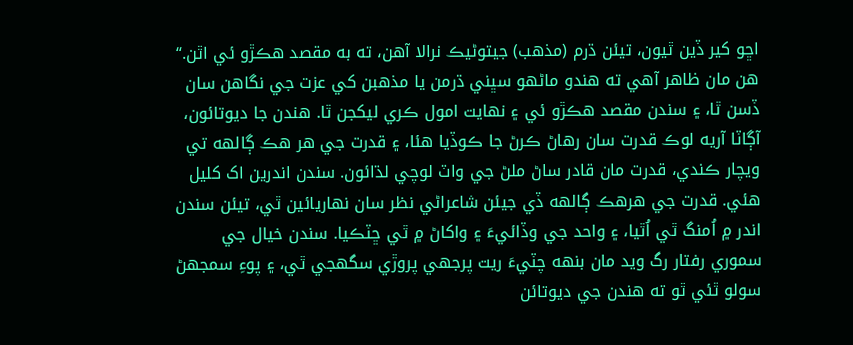اڇو کير ڏين ٿيون، تيئن ڌرم (مذهب) جيتوڻيڪ نرالا آهن، ته به مقصد هڪڙو ئي اٿن.“ هن مان ظاهر آهي ته هندو ماڻهو سڀني ڌرمن يا مذهبن کي عزت جي نگاهن سان ڏسن ٿا، ۽ سندن مقصد هڪڙو ئي ۽ نهايت امول ڪري ليکجن ٿا. هندن جا ديوتائون، آڳاٽا آريه لوڪ قدرت سان رهاڻ ڪرڻ جا ڪوڏيا هئا، ۽ قدرت جي هر هڪ ڳالهه تي ويچار ڪندي، قدرت مان قادر ساڻ ملڻ جي واٽ لوچي لڌائون. سندن اندرين اک کليل هئي. قدرت جي هرهڪ ڳالهه ڏي جيئن شاعراڻي نظر سان نهاريائين ٿي، تيئن سندن اندر ۾ اُمنگ ٿي اُٿيا، ۽ واحد جي وڏائيءَ ۽ واکاڻ ۾ ٿي ڇٽڪيا. سندن خيال جي سموري رفتار رگ ويد مان بنهه چٽيءَ ريت پرجهي پروڙي سگهجي ٿي، ۽ پوءِ سمجهڻ سولو ٿئي ٿو ته هندن جي ديوتائن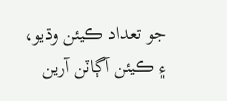جو تعداد ڪيئن وڌيو، ۽ ڪيئن آڳاٽن آرين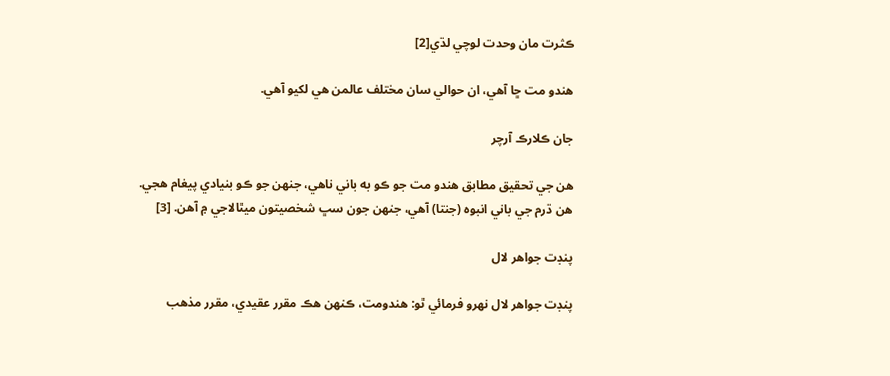ڪثرت مان وحدت لوچي لڌي[2]

هندو مت ڇا آهي، ان حوالي سان مختلف عالمن هي لکيو آهي.

جان ڪلارڪ آرچر

هن جي تحقيق مطابق هندو مت جو ڪو به باني ناهي، جنهن جو ڪو بنيادي پيغام هجي. هن ڌرم جي باني انبوه (جنتا) آهي، جنهن جون سڀ شخصيتون ميٿالاجي ۾ آهن. [3]

پنڊت جواهر لال

پنڊت جواهر لال نهرو فرمائي ٿو: هندومت، ڪنهن هڪ مقرر عقيدي، مقرر مذهب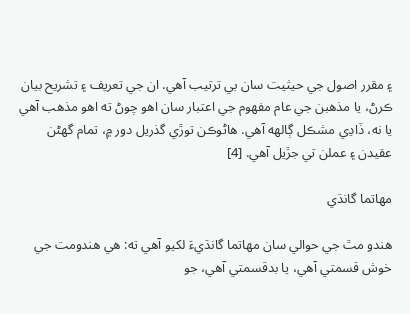۽ مقرر اصول جي حيثيت سان بي ترتيب آهي. ان جي تعريف ۽ تشريح بيان ڪرڻ، يا مذهبن جي عام مفهوم جي اعتبار سان اهو چوڻ ته اهو مذهب آهي يا نه، ڏاڍي مشڪل ڳالهه آهي. هاڻوڪن توڙي گذريل دور ۾، تمام گهڻن عقيدن ۽ عملن تي جڙيل آهي. [4]

مهاتما گانڌي

هندو مٿ جي حوالي سان مهاتما گانڌيءَ لکيو آهي ته: هي هندومت جي خوش قسمتي آهي، يا بدقسمتي آهي، جو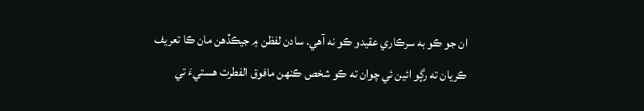ان جو ڪو به سرڪاري عقيدو ڪو نه آهي. سادن لفظن ۾ جيڪڏهن مان ڪا تعريف ڪريان ته رڳو ائين ئي چوان ته ڪو شخص ڪنهن مافوق الفطرت هستيءَ تي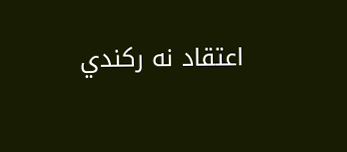اعتقاد نه رکندي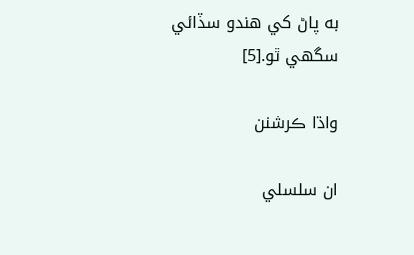به پاڻ کي هندو سڏائي سگهي ٿو.[5]

واڌا ڪرشنن

ان سلسلي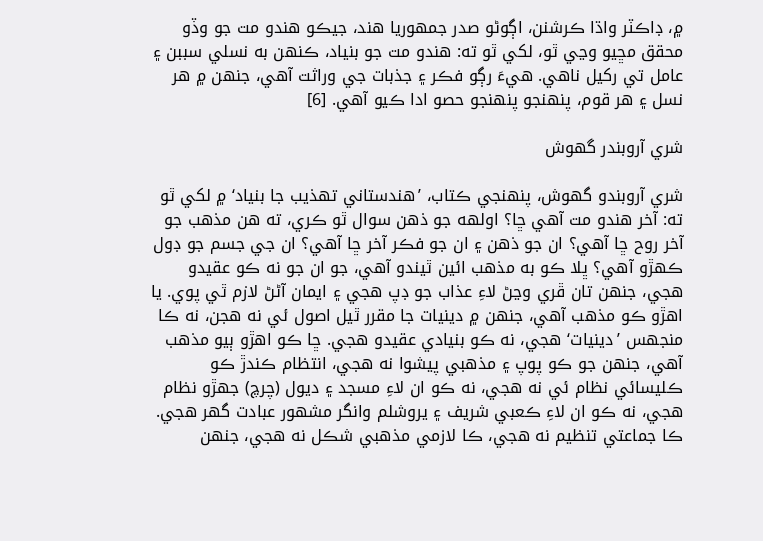۾، ڊاڪٽر واڌا ڪرشنن، اڳوڻو صدر جمهوريا هند، جيڪو هندو مت جو وڏو محقق مڇيو وڃي ٿو، لکي ٿو ته: هندو مت جو بنياد، ڪنهن به نسلي سببن ۽ عامل تي رکيل ناهي. هيءَ رڳو فڪر ۽ جذبات جي وراثت آهي، جنهن ۾ هر نسل ۽ هر قوم، پنهنجو پنهنجو حصو ادا ڪيو آهي. [6]

شري آروبندر گهوش

شري آروبندو گهوش، پنهنجي ڪتاب، ’هندستاني تهذيب جا بنياد‘ ۾ لکي ٿو ته: آخر هندو مت آهي ڇا؟ اولهه جو ذهن سوال ٿو ڪري، ته هن مذهب جو آخر روح ڇا آهي؟ ان جو ذهن ۽ ان جو فڪر آخر ڇا آهي؟ ان جي جسم جو ڊول ڪهڙو آهي؟ ڀلا ڪو به مذهب ائين ٿيندو آهي، جو ان جو نه ڪو عقيدو هجي، جنهن تان ڦري وڃڻ لاءِ عذاب جو ڊپ هجي ۽ ايمان آڻڻ لازم ٿي پوي. يا اهڙو ڪو مذهب آهي، جنهن ۾ دينيات جا مقرر ٿيل اصول ئي نه هجن، نه ڪا منجهس ’دينيات‘ هجي، نه ڪو بنيادي عقيدو هجي. ڇا ڪو اهڙو ٻيو مذهب آهي، جنهن جو ڪو پوپ ۽ مذهبي پيشوا نه هجي، انتظام ڪندڙ ڪو ڪليسائي نظام ئي نه هجي، نه ڪو ان لاءِ مسجد ۽ ديول (چرچ) جهڙو نظام هجي، نه ڪو ان لاءِ ڪعبي شريف ۽ يروشلم وانگر مشهور عبادت گهر هجي. ڪا جماعتي تنظيم نه هجي، ڪا لازمي مذهبي شڪل نه هجي، جنهن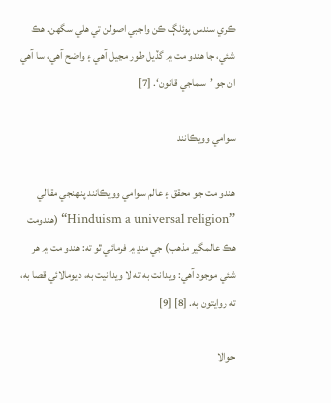ڪري سندس پوئلڳ ڪن واجبي اصولن تي هلي سگهن. هڪ شئي، جا هندو مت ۾ گڏيل طور مڃيل آهي ۽ واضح آهي، سا آهي ان جو ’سماجي قانون‘. [7]

سوامي وويڪانند

هندو مت جو محقق ۽ عالم سوامي وويڪانند پنهنجي مقالي ”Hinduism a universal religion“ (هندومت هڪ عالمگير مذهب) جي منڍ ۾ فرمائي ٿو ته: هندو مت ۾ هر شئي موجود آهي: ويدانت به ته لا ويدانيت به، ديومالائي قصا به، ته روايتون به. [8] [9]

حوالا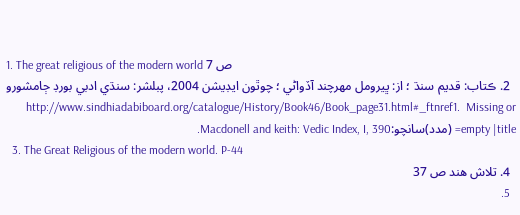1. The great religious of the modern world ص 7
  2. ڪتاب: قديم سنڌ ؛ از: ڀيرومل مهرچند آڏواڻي ؛ چوٿون ايڊيشن 2004، پبلشر: سنڌي ادبي بورڊ ڄامشورو http://www.sindhiadabiboard.org/catalogue/History/Book46/Book_page31.html#_ftnref1.  Missing or empty |title= (مدد)سانچو:Macdonell and keith: Vedic Index, I, 390.
  3. The Great Religious of the modern world. P-44
  4. تلاش هند ص 37
  5.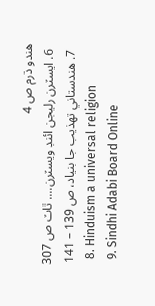هندو ڌرم ص 4
  6. ايسٽرن رليجن ائنڊ ويسٽرن.... ٿاٽ ص 307
  7. هندستاني تهذيب جا بنياد، ص 139 – 141
  8. Hinduism a universal religion
  9. Sindhi Adabi Board Online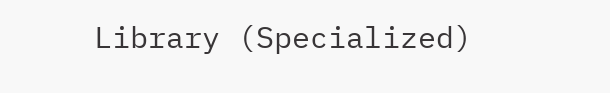Library (Specialized)